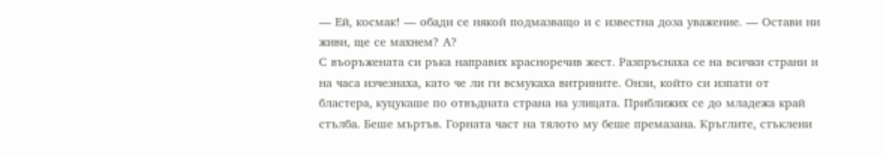— Ей, космак! — обади се някой подмазващо и с известна доза уважение. — Остави ни живи, ще се махнем? А?
С въоръжената си ръка направих красноречив жест. Разпръснаха се на всички страни и на часа изчезнаха, като че ли ги всмукаха витрините. Онзи, който си изпати от бластера, куцукаше по отвъдната страна на улицата. Приближих се до младежа край стълба. Беше мъртъв. Горната част на тялото му беше премазана. Кръглите, стъклени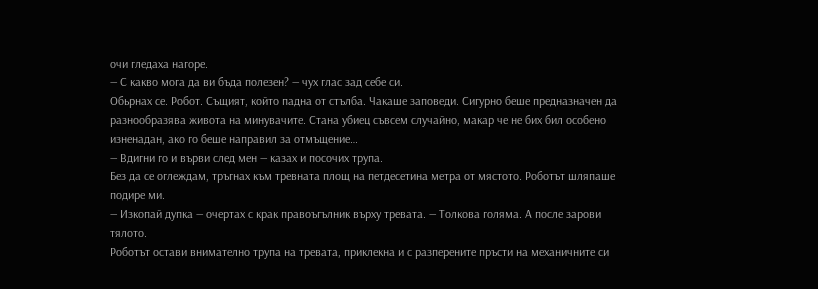очи гледаха нагоре.
— С какво мога да ви бъда полезен? — чух глас зад себе си.
Обьрнах се. Робот. Същият, който падна от стълба. Чакаше заповеди. Сигурно беше предназначен да разнообразява живота на минувачите. Стана убиец съвсем случайно, макар че не бих бил особено изненадан, ако го беше направил за отмъщение…
— Вдигни го и върви след мен — казах и посочих трупа.
Без да се оглеждам, тръгнах към тревната площ на петдесетина метра от мястото. Роботът шляпаше подире ми.
— Изкопай дупка — очертах с крак правоъгълник върху тревата. — Толкова голяма. А после зарови тялото.
Роботът остави внимателно трупа на тревата, приклекна и с разперените пръсти на механичните си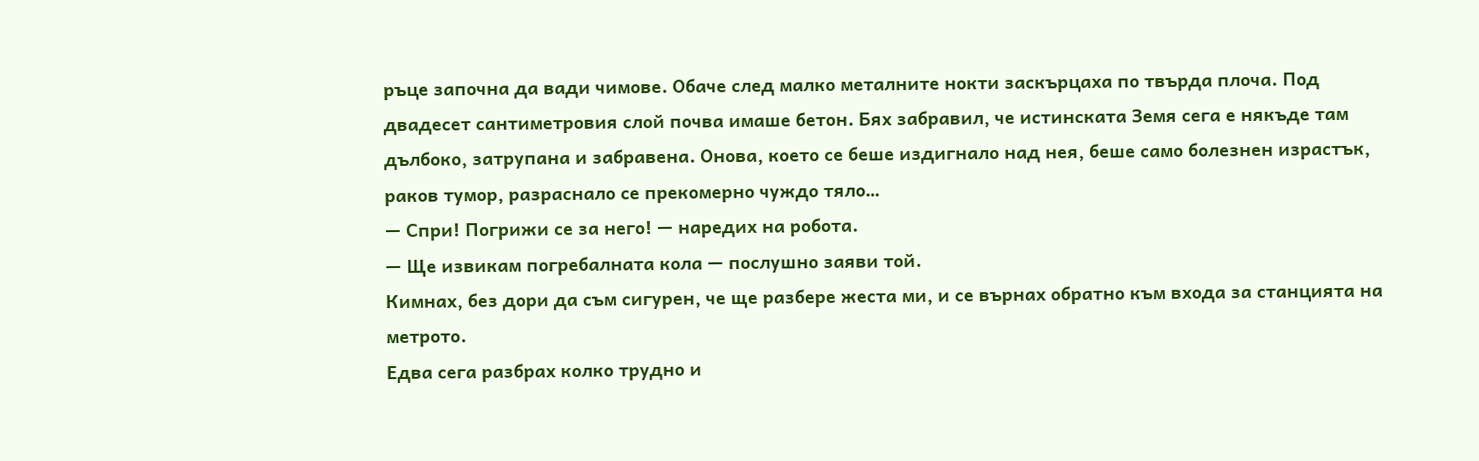ръце започна да вади чимове. Обаче след малко металните нокти заскърцаха по твърда плоча. Под двадесет сантиметровия слой почва имаше бетон. Бях забравил, че истинската Земя сега е някъде там дълбоко, затрупана и забравена. Онова, което се беше издигнало над нея, беше само болезнен израстък, раков тумор, разраснало се прекомерно чуждо тяло…
— Спри! Погрижи се за него! — наредих на робота.
— Ще извикам погребалната кола — послушно заяви той.
Кимнах, без дори да съм сигурен, че ще разбере жеста ми, и се върнах обратно към входа за станцията на метрото.
Едва сега разбрах колко трудно и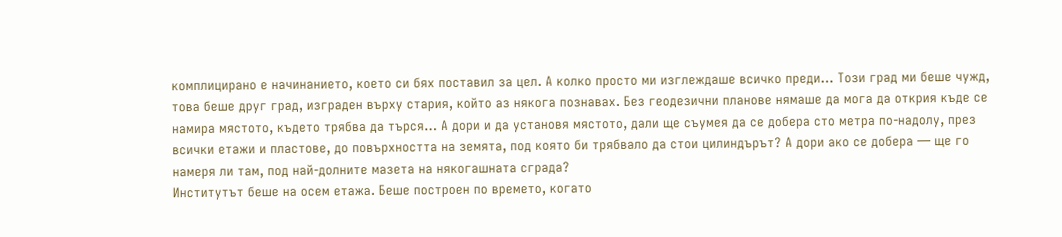комплицирано е начинанието, което си бях поставил за цел. А колко просто ми изглеждаше всичко преди… Този град ми беше чужд, това беше друг град, изграден върху стария, който аз някога познавах. Без геодезични планове нямаше да мога да открия къде се намира мястото, където трябва да търся… А дори и да установя мястото, дали ще съумея да се добера сто метра по-надолу, през всички етажи и пластове, до повърхността на земята, под която би трябвало да стои цилиндърът? А дори ако се добера — ще го намеря ли там, под най-долните мазета на някогашната сграда?
Институтът беше на осем етажа. Беше построен по времето, когато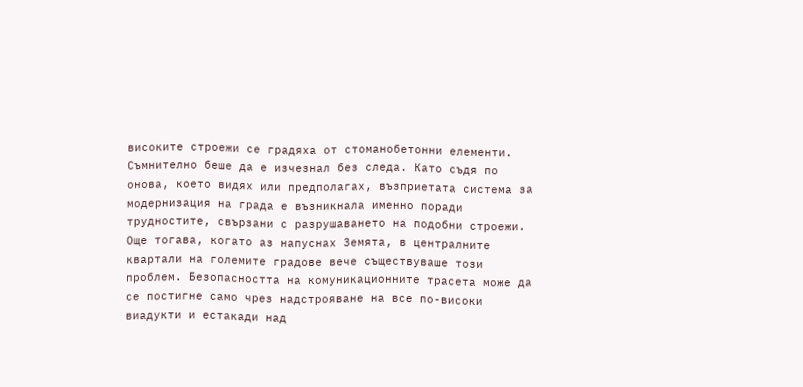високите строежи се градяха от стоманобетонни елементи. Съмнително беше да е изчезнал без следа. Като съдя по онова, което видях или предполагах, възприетата система за модернизация на града е възникнала именно поради трудностите, свързани с разрушаването на подобни строежи. Още тогава, когато аз напуснах Земята, в централните квартали на големите градове вече съществуваше този проблем. Безопасността на комуникационните трасета може да се постигне само чрез надстрояване на все по-високи виадукти и естакади над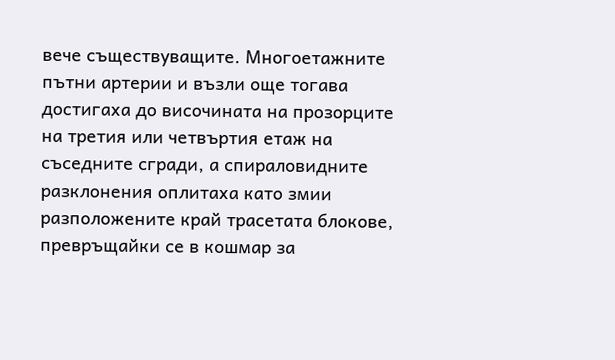вече съществуващите. Многоетажните пътни артерии и възли още тогава достигаха до височината на прозорците на третия или четвъртия етаж на съседните сгради, а спираловидните разклонения оплитаха като змии разположените край трасетата блокове, превръщайки се в кошмар за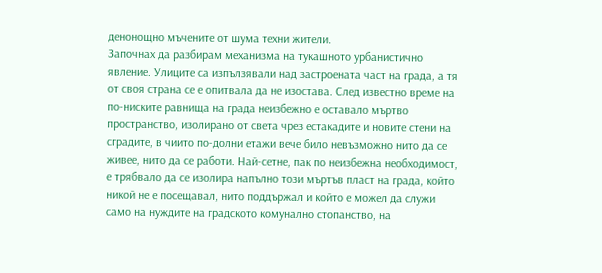денонощно мъчените от шума техни жители.
Започнах да разбирам механизма на тукашното урбанистично явление. Улиците са изпълзявали над застроената част на града, а тя от своя страна се е опитвала да не изостава. След известно време на по-ниските равнища на града неизбежно е оставало мъртво пространство, изолирано от света чрез естакадите и новите стени на сградите, в чиито по-долни етажи вече било невъзможно нито да се живее, нито да се работи. Най-сетне, пак по неизбежна необходимост, е трябвало да се изолира напълно този мъртъв пласт на града, който никой не е посещавал, нито поддържал и който е можел да служи само на нуждите на градското комунално стопанство, на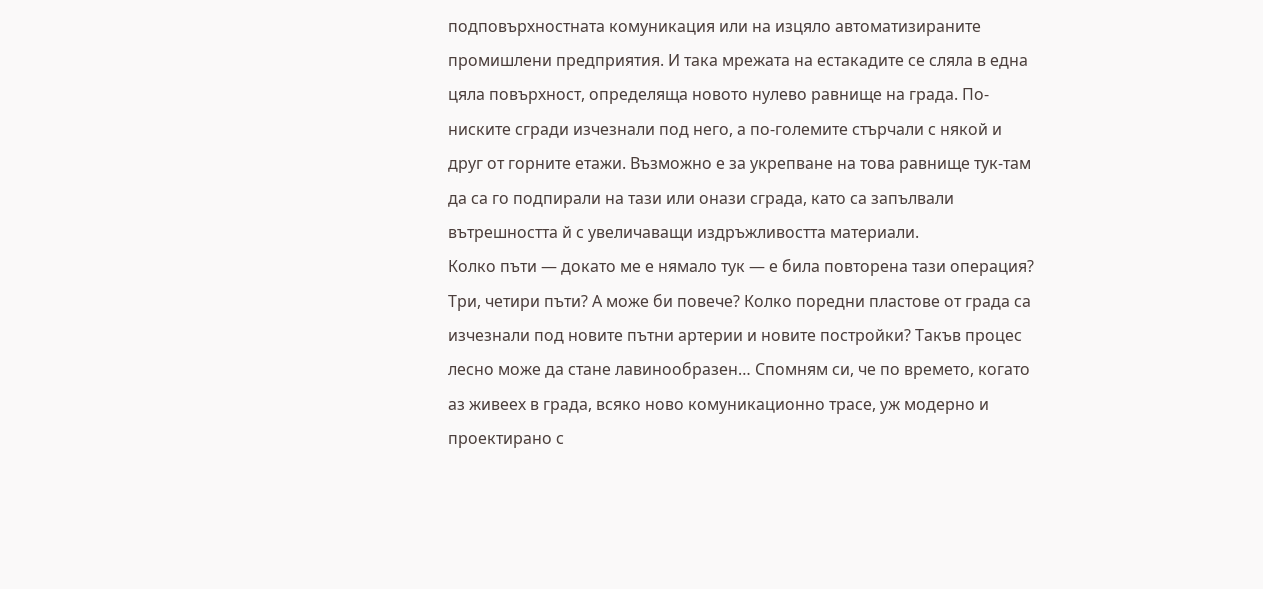подповърхностната комуникация или на изцяло автоматизираните промишлени предприятия. И така мрежата на естакадите се сляла в една цяла повърхност, определяща новото нулево равнище на града. По-ниските сгради изчезнали под него, а по-големите стърчали с някой и друг от горните етажи. Възможно е за укрепване на това равнище тук-там да са го подпирали на тази или онази сграда, като са запълвали вътрешността й с увеличаващи издръжливостта материали.
Колко пъти — докато ме е нямало тук — е била повторена тази операция? Три, четири пъти? А може би повече? Колко поредни пластове от града са изчезнали под новите пътни артерии и новите постройки? Такъв процес лесно може да стане лавинообразен… Спомням си, че по времето, когато аз живеех в града, всяко ново комуникационно трасе, уж модерно и проектирано с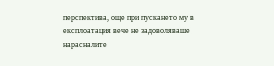перспектива, още при пускането му в експлоатация вече не задоволяваше нарасналите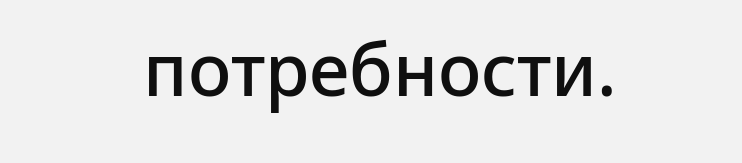потребности.